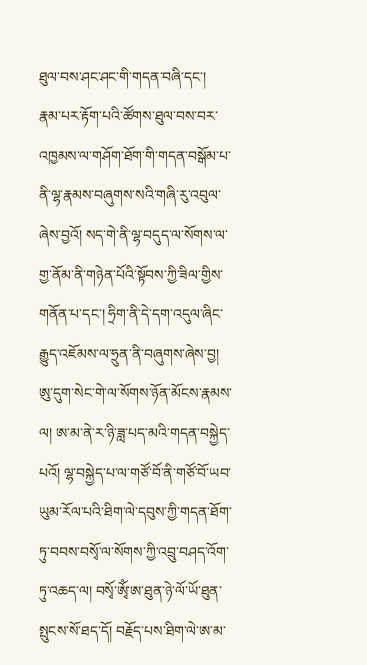ཐུལ་བས་ཤང་ཤང་གི་གདན་བཞི་དང་། རྣམ་པར་རྟོག་པའི་ཚོགས་ཐུལ་བས་བར་འཁྱམས་ལ་གཤོག་ཐོག་གི་གདན་བསྒོམ་པ་ནི་ལྷ་རྣམས་བཞུགས་སའི་གཞི་རུ་འབུལ་ཞེས་བྱའོ། སད་གེ་ནི་ལྷ་བདུད་ལ་སོགས་ལ་གྱ་ནོམ་ནི་གཉེན་པོའི་སྟོབས་ཀྱི་ཟིལ་གྱིས་གནོན་པ་དང་། ཧྲིག་ནི་དེ་དག་འདུལ་ཞིང་རྒྱུད་འཇོམས་ལ་ཧྲུན་ནི་བཞུགས་ཞེས་བྱ། ཨུ་དུག་སེང་གེ་ལ་སོགས་ཉོན་མོངས་རྣམས་ལ། ཨ་མ་ནེ་ར་ཉི་ཟླ་པད་མའི་གདན་བསྐྱེད་པའོ། ལྷ་བསྐྱེད་པ་ལ་གཙོ་བོ་ནི་གཙོ་བོ་ཡབ་ཡུམ་རོལ་པའི་ཐིག་ལེ་དབུས་ཀྱི་གདན་ཐོག་ཏུ་བབས་བསྭོ་ལ་སོགས་ཀྱི་འབྲུ་བཤད་འོག་ཏུ་འཆད་ལ། བསྭོ་ཨྭོཾ་ཨ་ཐུན་ཉེ་ལོ་ཡོ་ཐུན་སྤུངས་སོ་ཐད་དོ། བརྗོད་པས་ཐིག་ལེ་ཨ་མ་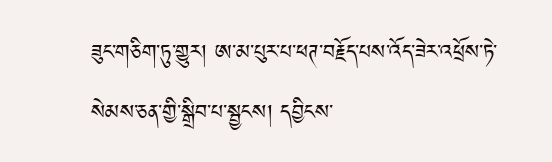ཟུང་གཅིག་ཏུ་གྱུར། ཨ་མ་པུར་པ་ཕཊ་བརྗོད་པས་འོད་ཟེར་འཕྲོས་ཏེ་སེམས་ཅན་གྱི་སྒྲིབ་པ་སྦྱངས། དབྱིངས་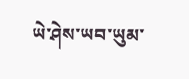ཡེ་ཤེས་ཡབ་ཡུམ་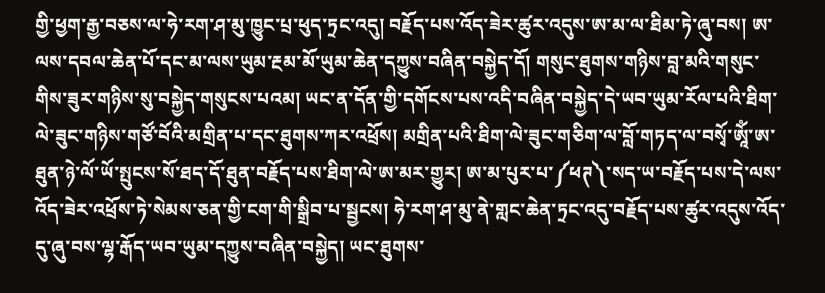གྱི་ཕྱག་རྒྱ་བཅས་ལ་ཧེ་རག་ཤ་མུ་ཁྱུང་པྲ་ཕུད་ཏྲང་འདུ། བརྗོད་པས་འོད་ཟེར་ཚུར་འདུས་ཨ་མ་ལ་ཐིམ་ཏེ་ཞུ་བས། ཨ་ལས་དབལ་ཆེན་པོ་དང་མ་ལས་ཡུམ་རྔམ་མོ་ཡུམ་ཆེན་དཀྱུས་བཞིན་བསྐྱེད་དོ། གསུང་ཐུགས་གཉིས་བླ་མའི་གསུང་གིས་ཟུར་གཉིས་སུ་བསྐྱེད་གསུངས་པའམ། ཡང་ན་དོན་གྱི་དགོངས་པས་འདི་བཞིན་བསྐྱེད་དེ་ཡབ་ཡུམ་རོལ་པའི་ཐིག་ལེ་ཟུང་གཉིས་གཙོ་བོའི་མགྲིན་པ་དང་ཐུགས་ཀར་འཕྲོས། མགྲིན་པའི་ཐིག་ལེ་ཟུང་གཅིག་ལ་བློ་གཏད་ལ་བསྭོ་ཨཱོཾ་ཨ་ཐུན་ཉེ་ལོ་ཡོ་སྤུངས་སོ་ཐད་དོ་ཐུན་བརྗོད་པས་ཐིག་ལེ་ཨ་མར་གྱུར། ཨ་མ་པུར་པ་༼ཕཊ༽་སད་ཡ་བརྗོད་པས་དེ་ལས་འོད་ཟེར་འཕྲོས་ཏེ་སེམས་ཅན་གྱི་ངག་གི་སྒྲིབ་པ་སྦྱངས། ཧེ་རག་ཤ་མུ་ནེ་གླང་ཆེན་ཏྲང་འདུ་བརྗོད་པས་ཚུར་འདུས་འོད་དུ་ཞུ་བས་ལྷ་རྒོད་ཡབ་ཡུམ་དཀྱུས་བཞིན་བསྐྱེད། ཡང་ཐུགས་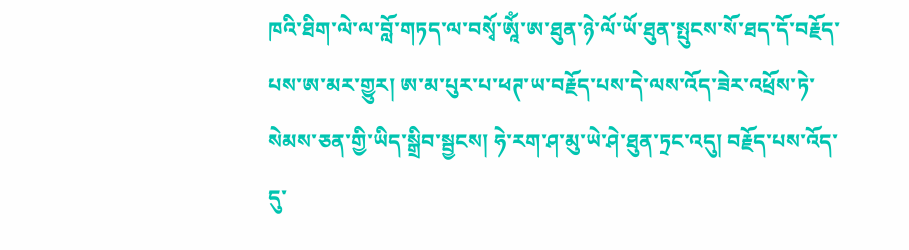ཁའི་ཐིག་ལེ་ལ་བློ་གཏད་ལ་བསྭོ་ཨཱོཾ་ཨ་ཐུན་ཉེ་ལོ་ཡོ་ཐུན་སྤུངས་སོ་ཐད་དོ་བརྗོད་པས་ཨ་མར་གྱུར། ཨ་མ་པུར་པ་ཕཊ་ཡ་བརྗོད་པས་དེ་ལས་འོད་ཟེར་འཕྲོས་ཏེ་སེམས་ཅན་གྱི་ཡིད་སྒྲིབ་སྦྱངས། ཧེ་རག་ཤ་མུ་ཡེ་ཤེ་ཐུན་ཏྲང་འདུ། བརྗོད་པས་འོད་དུ་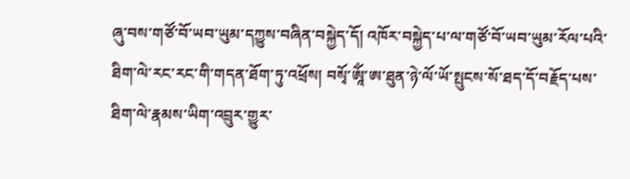ཞུ་བས་གཙོ་བོ་ཡབ་ཡུམ་དཀྱུས་བཞིན་བསྐྱེད་དོ། འཁོར་བསྐྱེད་པ་ལ་གཙོ་བོ་ཡབ་ཡུམ་རོལ་པའི་ཐིག་ལེ་རང་རང་གི་གདན་ཐོག་ཏུ་འཕྲོས། བསྭོ་ཨཱོཾ་ཨ་ཐུན་ཉེ་ལོ་ཡོ་སྤུངས་སོ་ཐད་དོ་བརྗོད་པས་ཐིག་ལེ་རྣམས་ཡིག་འབྲུར་གྱུར་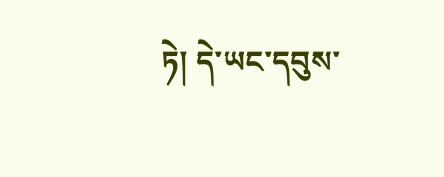ཏེ། དེ་ཡང་དབུས་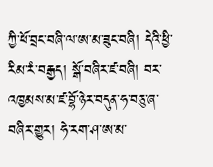ཀྱི་ཕོ་བྲང་བཞི་ལ་ཨ་མ་ཟུང་བཞི། དེའི་ཕྱི་རིམ་རཾ་བརྒྱད། སྒོ་བཞིར་ཛ་བཞི། བར་འཁྱམས་མ་ཛ་བྷོ་ཉེར་བདུན་ཧ་བཅུ་ཞ་བཞིར་གྱུར། ཧེ་རག་ཤ་ཨ་མ་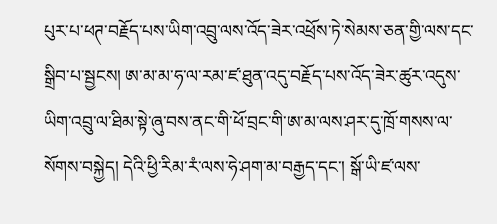པུར་པ་ཕཊ་བརྗོད་པས་ཡིག་འབྲུ་ལས་འོད་ཟེར་འཕྲོས་ཏེ་སེམས་ཅན་གྱི་ལས་དང་སྒྲིབ་པ་སྦྱངས། ཨ་མ་མ་ཧ་ལ་རམ་ཛ་ཐུན་འདུ་བརྗོད་པས་འོད་ཟེར་ཚུར་འདུས་ཡིག་འབྲུ་ལ་ཐིམ་སྟེ་ཞུ་བས་ནང་གི་ཕོ་བྲང་གི་ཨ་མ་ལས་ཤར་དུ་ཁྲོ་གསས་ལ་སོགས་བསྐྱེད། དེའི་ཕྱི་རིམ་རཾ་ལས་ཧེ་ཤག་མ་བརྒྱད་དང་། སྒོ་ཡི་ཛ་ལས་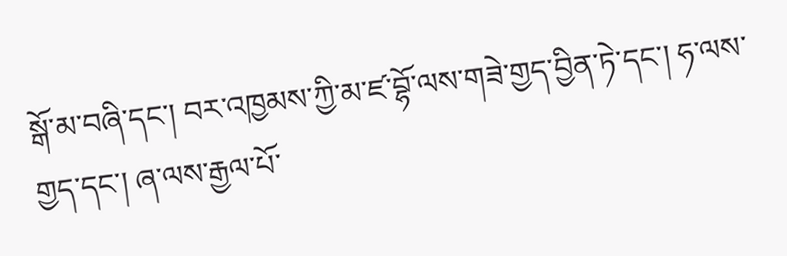སྒོ་མ་བཞི་དང་། བར་འཁྱམས་ཀྱི་མ་ཛ་བྷོ་ལས་གཟེ་གྱད་བྱིན་ཏེ་དང་། ཧ་ལས་གྱད་དང་། ཞ་ལས་རྒྱལ་པོ་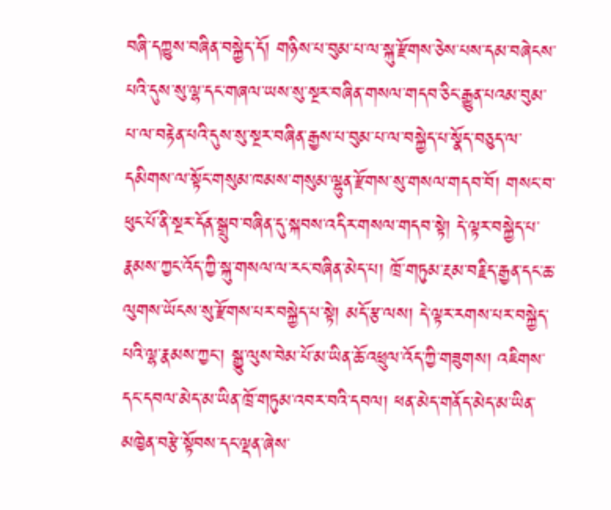བཞི་དཀྱུས་བཞིན་བསྐྱེད་དོ། གཉིས་པ་བུམ་པ་ལ་སྐུ་རྫོགས་ཅེས་པས་དམ་བཞེངས་པའི་དུས་སུ་ལྷ་དང་གཞལ་ཡས་སུ་སྔར་བཞིན་གསལ་གདབ་ཅིང་རྒྱུན་པའམ་བུམ་པ་ལ་བརྟེན་པའི་དུས་སུ་སྔར་བཞིན་རྒྱས་པ་བུམ་པ་ལ་བསྐྱེད་པ་སྣོད་བཅུད་ལ་དམིགས་ལ་སྟོང་གསུམ་ཁམས་གསུམ་ལྷུན་རྫོགས་སུ་གསལ་གདབ་བོ། གསང་བ་ཕུང་པོ་ནི་སྔར་དོན་སྒྲུབ་བཞིན་དུ་སྐབས་འདིར་གསལ་གདབ་སྟེ། དེ་ལྟར་བསྐྱེད་པ་རྣམས་ཀྱང་འོད་ཀྱི་སྐུ་གསལ་ལ་རང་བཞིན་མེད་པ། ཁྲོ་གཏུམ་རྔམ་བརྗིད་རྒྱན་དང་ཆ་ལུགས་ཡོངས་སུ་རྫོགས་པར་བསྐྱེད་པ་སྟེ། མདོ་རྩ་ལས། དེ་ལྟར་རགས་པར་བསྐྱེད་པའི་ལྷ་རྣམས་ཀྱང་། སྒྱུ་ལུས་བེམ་པོ་མ་ཡིན་ཆོ་འཕྲུལ་འོད་ཀྱི་གཟུགས། འཇིགས་དང་དབལ་མེད་མ་ཡིན་ཁྲོ་གཏུམ་འབར་བའི་དབལ། ཕན་མེད་གནོད་མེད་མ་ཡིན་མཁྱེན་བརྩེ་སྟོབས་དང་ལྡན་ཞེས་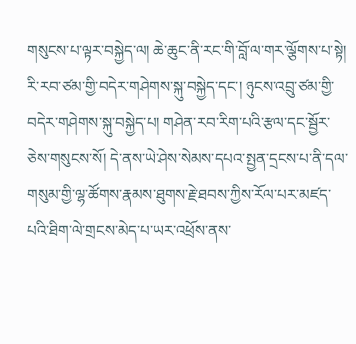གསུངས་པ་ལྟར་བསྐྱེད་ལ། ཆེ་ཆུང་ནི་རང་གི་བློ་ལ་གར་ལྕོགས་པ་སྟེ། རི་རབ་ཙམ་གྱི་བདེར་གཤེགས་སྐུ་བསྐྱེད་དང་། ཉུངས་འབྲུ་ཙམ་གྱི་བདེར་གཤེགས་སྐུ་བསྐྱེད་པ། གཤེན་རབ་རིག་པའི་རྩལ་དང་སྦྱོར་ཅེས་གསུངས་སོ། དེ་ནས་ཡེ་ཤེས་སེམས་དཔའ་སྤྱན་དྲངས་པ་ནི་དལ་གསུམ་གྱི་ལྷ་ཚོགས་རྣམས་ཐུགས་རྗེ་ཐབས་ཀྱིས་རོལ་པར་མཛད་པའི་ཐིག་ལེ་གྲངས་མེད་པ་ཡར་འཕྲོས་ནས་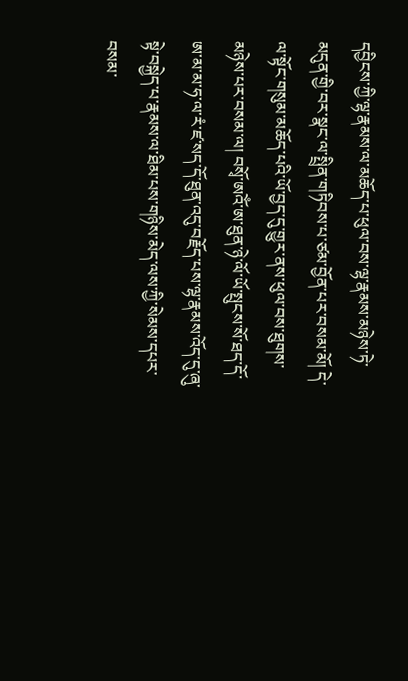དབྱིངས་ཀྱི་ལྷ་རྣམས་ལ་མཆོད་པ་ཕུལ་བས་ལྷ་རྣམས་མཉེས་ཏེ་མདུན་གྱི་བར་སྣང་ལ་སྤྲིན་གཏིབས་པ་ཙམ་བྱོན་པར་བསམ་མོ། དེ་ལ་སྟོང་གསུམ་མཆོད་པའི་ཡོ་བྱད་དུ་གྱུར་ནས་ཕུལ་བས་ཐུགས་མཉེས་པར་བསམ་ལ། བསྭོ་ཨའོཾ་ཨ་ཐུན་ཉེ་ལོ་ཡོ་སྤུངས་སོ་ཐད་དོ་ཨ་མ་མ་ཧ་ལ་རཾ་ཛ་སད་དོ་ཐུན་འདུ་བརྗོད་པས་ལྷ་རྣམས་འོད་དུ་ཞུ་སྟེ་བསྐྱེད་པ་རྣམས་ལ་ཐིམ་པས་གཉིས་མེད་ལས་ཀྱི་སེམས་དཔར་བསམ་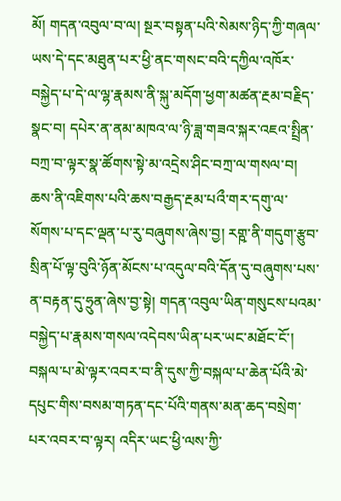མོ། གདན་འབུལ་བ་ལ། སྔར་བསྟན་པའི་སེམས་ཉིད་ཀྱི་གཞལ་ཡས་དེ་དང་མཐུན་པར་ཕྱི་ནང་གསང་བའི་དཀྱིལ་འཁོར་བསྐྱེད་པ་དེ་ལ་ལྷ་རྣམས་ནི་སྐུ་མདོག་ཕྱག་མཚན་རྔམ་བརྗིད་སྣང་བ། དཔེར་ན་ནམ་མཁའ་ལ་ཉི་ཟླ་གཟའ་སྐར་འཇའ་སྤྲིན་བཀྲ་བ་ལྟར་སྣ་ཚོགས་སྟེ་མ་འདྲེས་ཤིང་བཀྲ་ལ་གསལ་བ། ཆས་ནི་འཇིགས་པའི་ཆས་བརྒྱད་རྔམ་པའྀ་གར་དགུ་ལ་སོགས་པ་དང་ལྡན་པ་རུ་བཞུགས་ཞེས་བྱ། རགྵ་ནི་གདུག་རྩུབ་སྲིན་པོ་ལྟ་བུའི་ཉོན་མོངས་པ་འདུལ་བའི་དོན་དུ་བཞུགས་པས་ན་བརྟན་དུ་ཧྲུན་ཞེས་བྱ་སྟེ། གདན་འབུལ་ཡིན་གསུངས་པའམ་བསྐྱེད་པ་རྣམས་གསལ་འདེབས་ཡིན་པར་ཡང་མཐོང་ངོ་། བསྐལ་པ་མེ་ལྟར་འབར་བ་ནི་དུས་ཀྱི་བསྐལ་པ་ཆེན་པོའི་མེ་དཔུང་གིས་བསམ་གཏན་དང་པོའི་གནས་མན་ཆད་བསྲེག་པར་འབར་བ་ལྟར། འདིར་ཡང་ཕྱི་ལས་ཀྱི་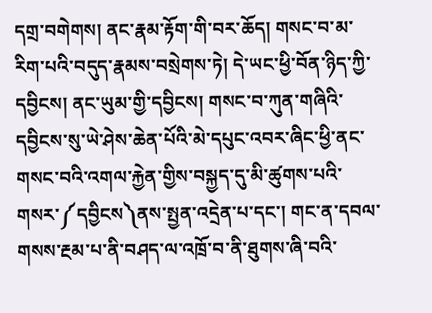དགྲ་བགེགས། ནང་རྣམ་རྟོག་གི་བར་ཆོད། གསང་བ་མ་རིག་པའི་བདུད་རྣམས་བསྲེགས་ཏེ། དེ་ཡང་ཕྱི་བོན་ཉིད་ཀྱི་དབྱིངས། ནང་ཡུམ་གྱི་དབྱིངས། གསང་བ་ཀུན་གཞིའི་དབྱིངས་སུ་ཡེ་ཤེས་ཆེན་པོའི་མེ་དཔུང་འབར་ཞིང་ཕྱི་ནང་གསང་བའི་འགལ་རྐྱེན་གྱིས་བསྐྱད་དུ་མི་ཚུགས་པའི་གསར་༼དབྱིངས༽ནས་སྤྱན་འདྲེན་པ་དང་། གང་ན་དབལ་གསས་རྔམ་པ་ནི་བཤད་ལ་འཁྲོ་བ་ནི་ཐུགས་ཞི་བའི་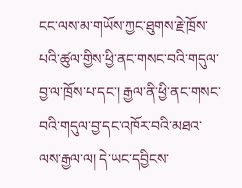ངང་ལས་མ་གཡོས་ཀྱང་ཐུགས་རྗེ་ཁྲོས་པའི་ཚུལ་གྱིས་ཕྱི་ནང་གསང་བའི་གདུལ་བྱ་ལ་ཁྲོས་པ་དང་། རྒྱལ་ནི་ཕྱི་ནང་གསང་བའི་གདུལ་བྱ་དང་འཁོར་བའི་མཐའ་ལས་རྒྱལ་ལ། དེ་ཡང་དབྱིངས་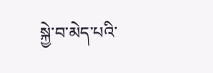སྐྱེ་བ་མེད་པའི་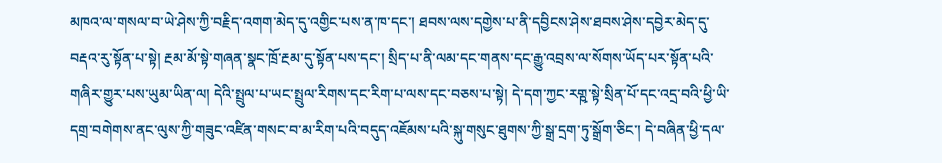མཁའ་ལ་གསལ་བ་ཡེ་ཤེས་ཀྱི་བརྗིད་འགག་མེད་དུ་འགྱིང་པས་ན་ཁ་དང་། ཐབས་ལས་དགྱེས་པ་ནི་དབྱིངས་ཤེས་ཐབས་ཤེས་དབྱེར་མེད་དུ་བརྡའ་རུ་སྟོན་པ་སྟེ། རྔམ་མོ་སྟེ་གཞན་སྣང་ཁྲོ་རྔམ་དུ་སྟོན་པས་དང་། སྲིད་པ་ནི་ལམ་དང་གནས་དང་རྒྱུ་འབྲས་ལ་སོགས་ཡོད་པར་སྟོན་པའི་གཞིར་གྱུར་པས་ཡུམ་ཡིན་ལ། དེའི་སྤྲུལ་པ་ཡང་སྤྲུལ་རིགས་དང་རིག་པ་ལས་དང་བཅས་པ་སྟེ། དེ་དག་ཀྱང་རགྵ་སྟེ་སྲིན་པོ་དང་འདྲ་བའི་ཕྱི་ཡི་དགྲ་བགེགས་ནང་ལུས་ཀྱི་གཟུང་འཛིན་གསང་བ་མ་རིག་པའི་བདུད་འཇོམས་པའི་སྐུ་གསུང་ཐུགས་ཀྱི་སྒྲ་དྲག་ཏུ་སྒྲོག་ཅིང་། དེ་བཞིན་ཕྱི་དལ་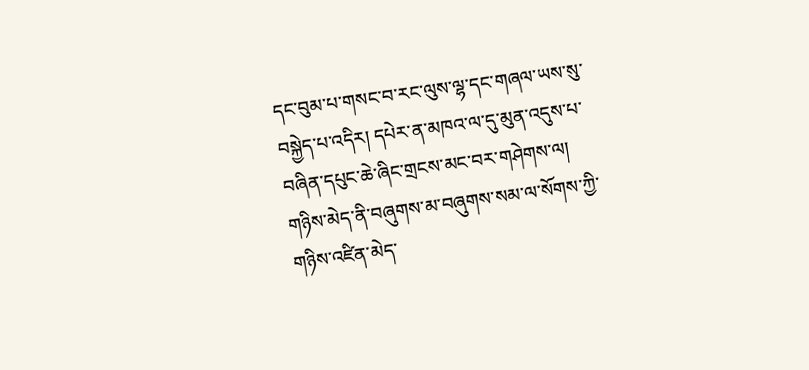དང་བུམ་པ་གསང་བ་རང་ལུས་ལྷ་དང་གཞལ་ཡས་སུ་བསྐྱེད་པ་འདིར། དཔེར་ན་མཁའ་ལ་དུ་མུན་འདུས་པ་བཞིན་དཔུང་ཆེ་ཞིང་གྲངས་མང་བར་གཤེགས་ལ། གཉིས་མེད་ནི་བཞུགས་མ་བཞུགས་སམ་ལ་སོགས་ཀྱི་གཉིས་འཛིན་མེད་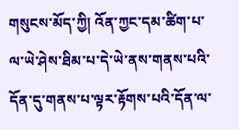གསུངས་མོད་ཀྱི། འོན་ཀྱང་དམ་ཚིག་པ་ལ་ཡེ་ཤེས་ཐིམ་པ་དེ་ཡེ་ནས་གནས་པའི་དོན་དུ་གནས་པ་ལྟར་རྟོགས་པའི་དོན་ལ་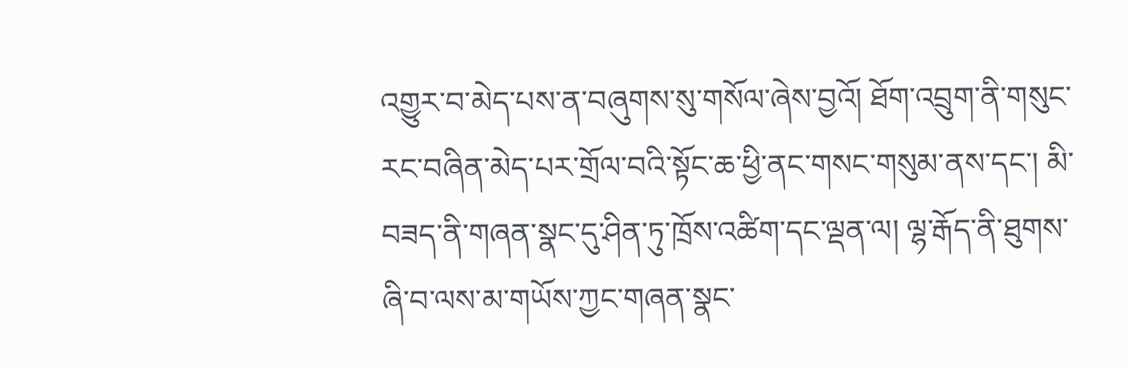འགྱུར་བ་མེད་པས་ན་བཞུགས་སུ་གསོལ་ཞེས་བྱའོ། ཐོག་འབྲུག་ནི་གསུང་རང་བཞིན་མེད་པར་གྲོལ་བའི་སྟོང་ཆ་ཕྱི་ནང་གསང་གསུམ་ནས་དང་། མི་བཟད་ནི་གཞན་སྣང་དུ་ཤིན་ཏུ་ཁྲོས་འཚིག་དང་ལྡན་ལ། ལྷ་རྒོད་ནི་ཐུགས་ཞི་བ་ལས་མ་གཡོས་ཀྱང་གཞན་སྣང་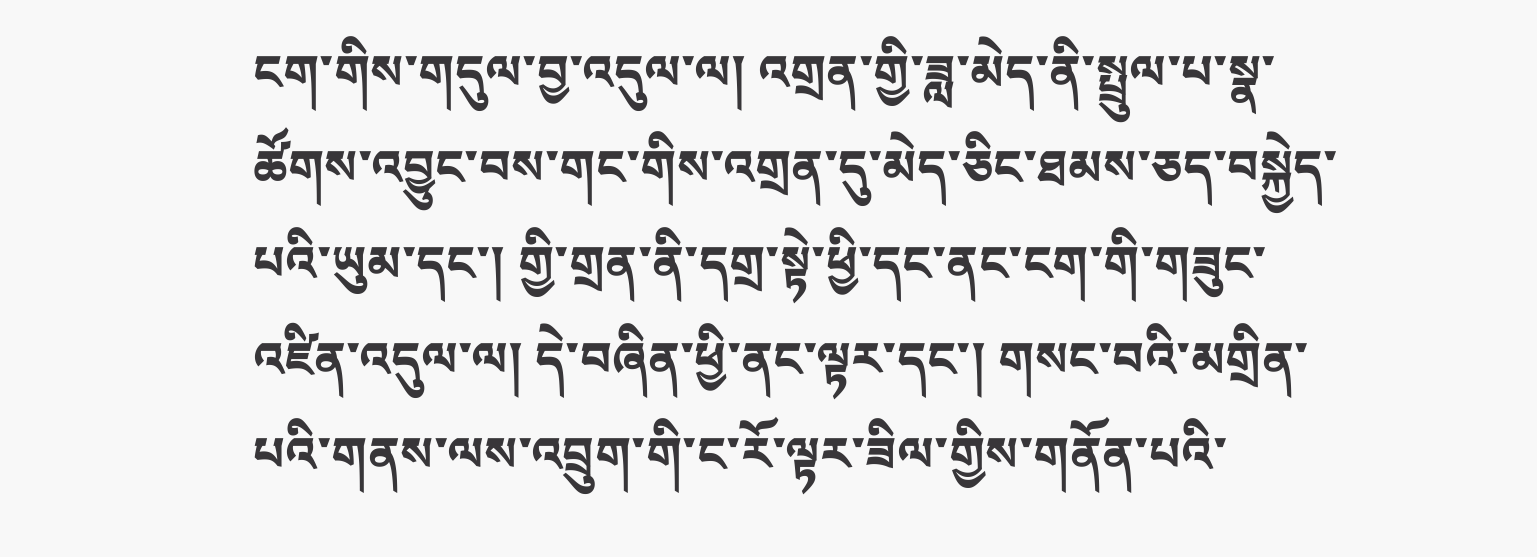ངག་གིས་གདུལ་བྱ་འདུལ་ལ། འགྲན་གྱི་ཟླ་མེད་ནི་སྤྲུལ་པ་སྣ་ཚོགས་འབྱུང་བས་གང་གིས་འགྲན་དུ་མེད་ཅིང་ཐམས་ཅད་བསྐྱེད་པའི་ཡུམ་དང་། གྱི་གྲན་ནི་དགྲ་སྟེ་ཕྱི་དང་ནང་ངག་གི་གཟུང་འཛིན་འདུལ་ལ། དེ་བཞིན་ཕྱི་ནང་ལྟར་དང་། གསང་བའི་མགྲིན་པའི་གནས་ལས་འབྲུག་གི་ང་རོ་ལྟར་ཟིལ་གྱིས་གནོན་པའི་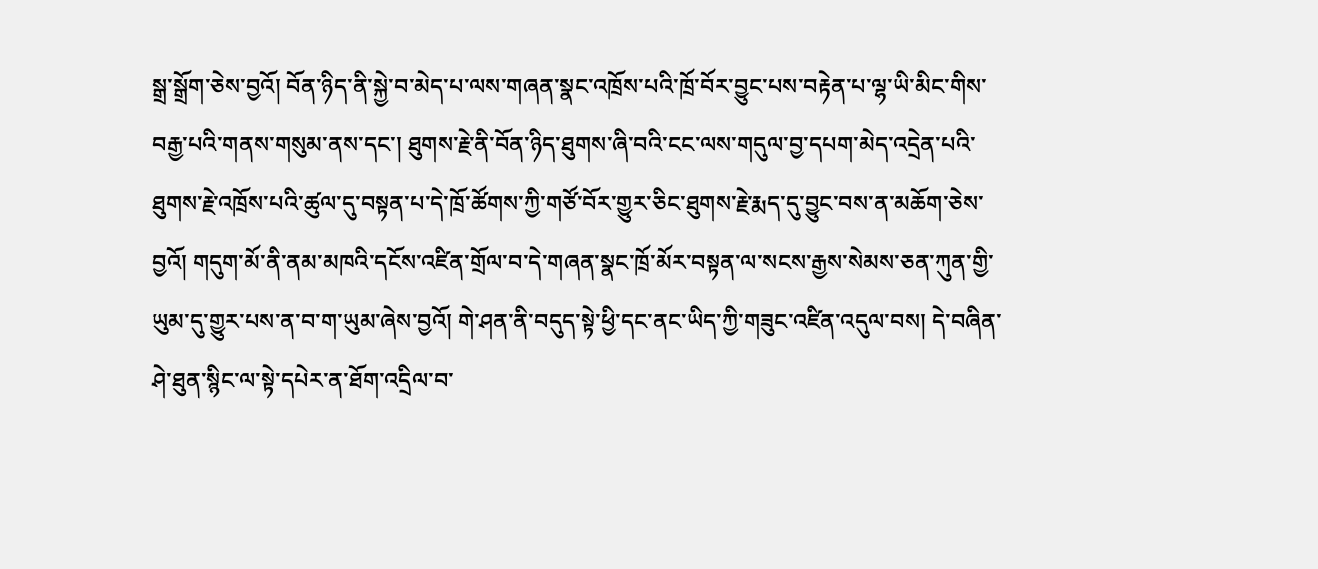སྒྲ་སྒྲོག་ཅེས་བྱའོ། བོན་ཉིད་ནི་སྐྱེ་བ་མེད་པ་ལས་གཞན་སྣང་འཁྲོས་པའི་ཁྲོ་བོར་བྱུང་པས་བརྟེན་པ་ལྷ་ཡི་མིང་གིས་བརྒྱ་པའི་གནས་གསུམ་ནས་དང་། ཐུགས་རྗེ་ནི་བོན་ཉིད་ཐུགས་ཞི་བའི་ངང་ལས་གདུལ་བྱ་དཔག་མེད་འདྲེན་པའི་ཐུགས་རྗེ་འཁྲོས་པའི་ཚུལ་དུ་བསྟན་པ་དེ་ཁྲོ་ཚོགས་ཀྱི་གཙོ་བོར་གྱུར་ཅིང་ཐུགས་རྗེ་རྨད་དུ་བྱུང་བས་ན་མཆོག་ཅེས་བྱའོ། གདུག་མོ་ནི་ནམ་མཁའི་དངོས་འཛིན་གྲོལ་བ་དེ་གཞན་སྣང་ཁྲོ་མོར་བསྟན་ལ་སངས་རྒྱས་སེམས་ཅན་ཀུན་གྱི་ཡུམ་དུ་གྱུར་པས་ན་བ་ག་ཡུམ་ཞེས་བྱའོ། གེ་ཤན་ནི་བདུད་སྟེ་ཕྱི་དང་ནང་ཡིད་ཀྱི་གཟུང་འཛིན་འདུལ་བས། དེ་བཞིན་ཤེ་ཐུན་སྙིང་ལ་སྟེ་དཔེར་ན་ཐོག་འདྲིལ་བ་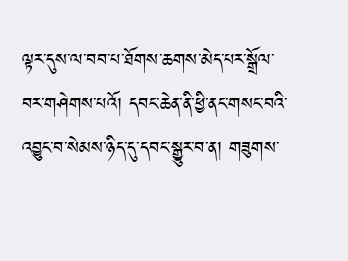ལྟར་དུས་ལ་བབ་པ་ཐོགས་ཆགས་མེད་པར་སྒྲོལ་བར་གཤེགས་པའོ། དབང་ཆེན་ནི་ཕྱི་ནང་གསང་བའི་འབྱུང་བ་སེམས་ཉིད་དུ་དབང་སྒྱུར་བ་ན། གཟུགས་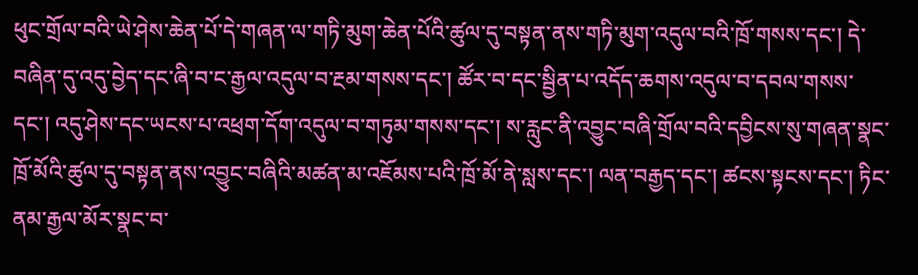ཕུང་གྲོལ་བའི་ཡེ་ཤེས་ཆེན་པོ་དེ་གཞན་ལ་གཏི་མུག་ཆེན་པོའི་ཚུལ་དུ་བསྟན་ནས་གཏི་མུག་འདུལ་བའི་ཁྲོ་གསས་དང་། དེ་བཞིན་དུ་འདུ་བྱེད་དང་ཞི་བ་ང་རྒྱལ་འདུལ་བ་རྔམ་གསས་དང་། ཚོར་བ་དང་སྦྱིན་པ་འདོད་ཆགས་འདུལ་བ་དབལ་གསས་དང་། འདུ་ཤེས་དང་ཡངས་པ་འཕྲག་དོག་འདུལ་བ་གཏུམ་གསས་དང་། ས་རླུང་ནི་འབྱུང་བཞི་གྲོལ་བའི་དབྱིངས་སུ་གཞན་སྣང་ཁྲོ་མོའི་ཚུལ་དུ་བསྟན་ནས་འབྱུང་བཞིའི་མཚན་མ་འཇོམས་པའི་ཁྲོ་མོ་ནེ་སླས་དང་། ལན་བརྒྱད་དང་། ཚངས་སྟངས་དང་། ཏིང་ནམ་རྒྱལ་མོར་སྣང་བ་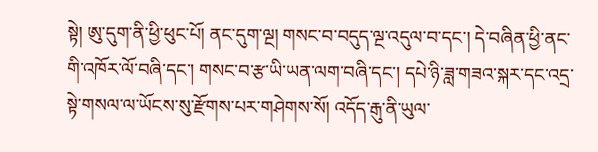སྟེ། ཨུ་དུག་ནི་ཕྱི་ཕུང་པོ། ནང་དུག་ལྔ། གསང་བ་བདུད་ལྔ་འདུལ་བ་དང་། དེ་བཞིན་ཕྱི་ནང་གི་འཁོར་ལོ་བཞི་དང་། གསང་བ་རྩ་ཡི་ཡན་ལག་བཞི་དང་། དཔེ་ཉི་ཟླ་གཟའ་སྐར་དང་འདྲ་སྟེ་གསལ་ལ་ཡོངས་སུ་རྫོགས་པར་གཤེགས་སོ། འདོད་རྒུ་ནི་ཡུལ་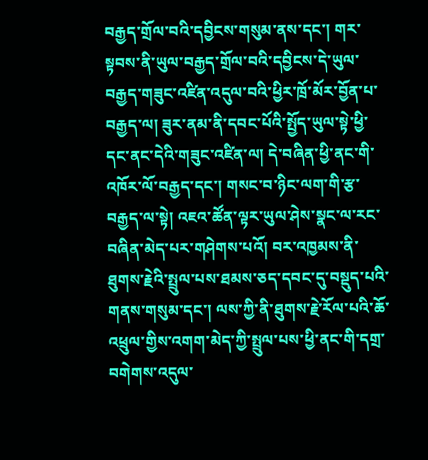བརྒྱད་གྲོལ་བའི་དབྱིངས་གསུམ་ནས་དང་། གར་སྟབས་ནི་ཡུལ་བརྒྱད་གྲོལ་བའི་དབྱིངས་དེ་ཡུལ་བརྒྱད་གཟུང་འཛིན་འདུལ་བའི་ཕྱིར་ཁྲོ་མོར་བྱོན་པ་བརྒྱད་ལ། ཟུར་ནམ་ནི་དབང་པོའི་སྤྱོད་ཡུལ་སྟེ་ཕྱི་དང་ནང་དེའི་གཟུང་འཛིན་ལ། དེ་བཞིན་ཕྱི་ནང་གི་འཁོར་ལོ་བརྒྱད་དང་། གསང་བ་ཉིང་ལག་གི་རྩ་བརྒྱད་ལ་སྟེ། འཇའ་ཚོན་ལྟར་ཡུལ་ཤེས་སྣང་ལ་རང་བཞིན་མེད་པར་གཤེགས་པའོ། བར་འཁྱམས་ནི་ཐུགས་རྗེའི་སྤྲུལ་པས་ཐམས་ཅད་དབང་དུ་བསྡུད་པའི་གནས་གསུམ་དང་། ལས་ཀྱི་ནི་ཐུགས་རྗེ་རོལ་པའི་ཆོ་འཕྲུལ་གྱིས་འགག་མེད་ཀྱི་སྤྲུལ་པས་ཕྱི་ནང་གི་དགྲ་བགེགས་འདུལ་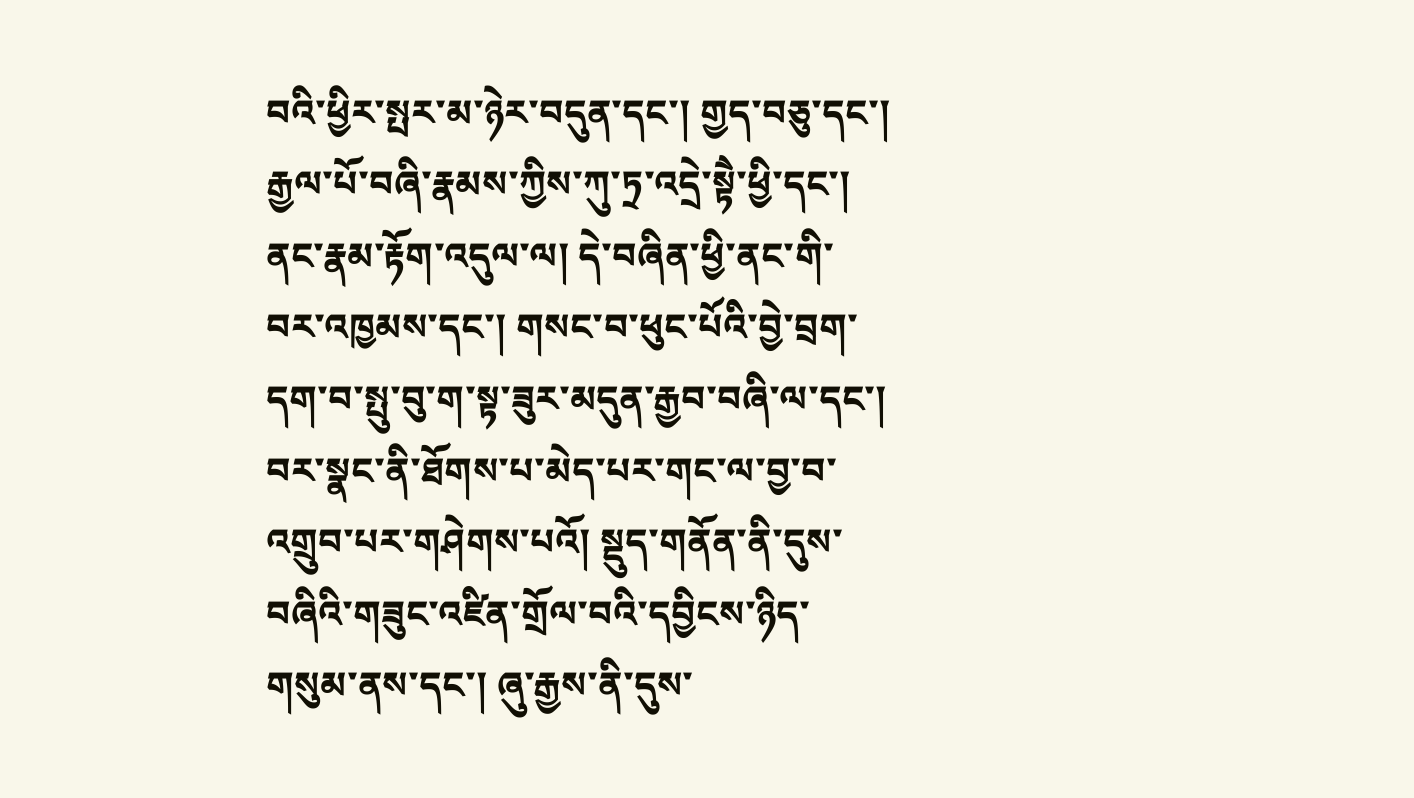བའི་ཕྱིར་སྤར་མ་ཉེར་བདུན་དང་། གྱད་བཅུ་དང་། རྒྱལ་པོ་བཞི་རྣམས་ཀྱིས་ཀུ་ཏྲ་འདྲེ་སྟཻ་ཕྱི་དང་། ནང་རྣམ་རྟོག་འདུལ་ལ། དེ་བཞིན་ཕྱི་ནང་གི་བར་འཁྱམས་དང་། གསང་བ་ཕུང་པོའི་བྱེ་བྲག་དག་བ་སྤུ་བུ་ག་སྟ་ཟུར་མདུན་རྒྱབ་བཞི་ལ་དང་། བར་སྣང་ནི་ཐོགས་པ་མེད་པར་གང་ལ་བྱ་བ་འགྲུབ་པར་གཤེགས་པའོ། སྡུད་གནོན་ནི་དུས་བཞིའི་གཟུང་འཛིན་གྲོལ་བའི་དབྱིངས་ཉིད་གསུམ་ནས་དང་། ཞུ་རྒྱས་ནི་དུས་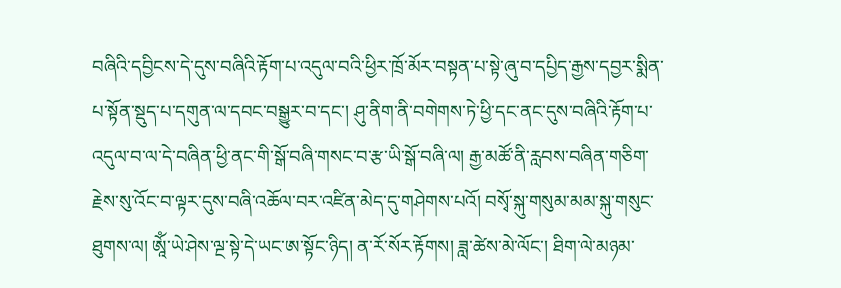བཞིའི་དབྱིངས་དེ་དུས་བཞིའི་རྟོག་པ་འདུལ་བའི་ཕྱིར་ཁྲོ་མོར་བསྟན་པ་སྟེ་ཞུ་བ་དཔྱིད་རྒྱས་དབྱར་སྨིན་པ་སྟོན་སྡུད་པ་དགུན་ལ་དབང་བསྒྱུར་བ་དང་། ཤུ་ནིག་ནི་བགེགས་ཏེ་ཕྱི་དང་ནང་དུས་བཞིའི་རྟོག་པ་འདུལ་བ་ལ་དེ་བཞིན་ཕྱི་ནང་གི་སྒོ་བཞི་གསང་བ་རྩ་ཡི་སྒོ་བཞི་ལ། རྒྱ་མཚོ་ནི་རླབས་བཞིན་གཅིག་རྗེས་སུ་འོང་བ་ལྟར་དུས་བཞི་འཆོལ་བར་འཛིན་མེད་དུ་གཤེགས་པའོ། བསྭོ་སྐུ་གསུམ་མམ་སྐུ་གསུང་ཐུགས་ལ། ཨཱོཾ་ཡེ་ཤེས་ལྔ་སྟེ་དེ་ཡང་ཨ་སྟོང་ཉིད། ན་རོ་སོར་རྟོགས། ཟླ་ཚེས་མེ་ལོང་། ཐིག་ལེ་མཉམ་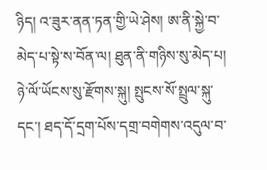ཉིད། འ་ཟུར་ནན་ཏན་གྱི་ཡེ་ཤེས། ཨ་ནི་སྐྱེ་བ་མེད་པ་སྟེ་ས་བོན་ལ། ཐུན་ནི་གཉིས་སུ་མེད་པ། ཉེ་ལོ་ཡོངས་སུ་རྫོགས་སྐུ། སྤུངས་སོ་སྤྲུལ་སྐུ་དང་། ཐད་དོ་དྲག་པོས་དགྲ་བགེགས་འདུལ་བ་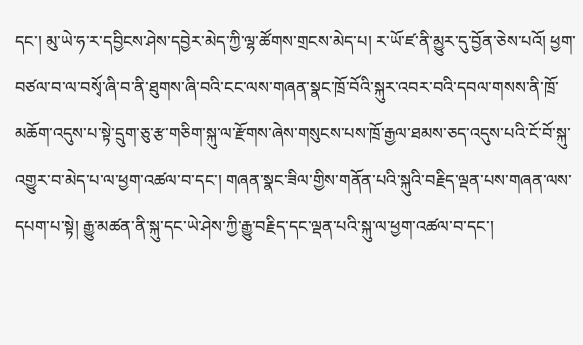དང་། མུ་ཡེ་ཧ་ར་དབྱིངས་ཤེས་དབྱེར་མེད་ཀྱི་ལྷ་ཚོགས་གྲངས་མེད་པ། ར་ཡོ་ཛ་ནི་མྱུར་དུ་བྱོན་ཅེས་པའོ། ཕྱག་བཙལ་བ་ལ་བསྭོ་ཞི་བ་ནི་ཐུགས་ཞི་བའི་ངང་ལས་གཞན་སྣང་ཁྲོ་བོའི་སྐུར་འབར་བའི་དབལ་གསས་ནི་ཁྲོ་མཆོག་འདུས་པ་སྟེ་དྲུག་ཅུ་རྩ་གཅིག་སྐུ་ལ་རྫོགས་ཞེས་གསུངས་པས་ཁྲོ་རྒྱལ་ཐམས་ཅད་འདུས་པའི་ངོ་བོ་སྐུ་འགྱུར་བ་མེད་པ་ལ་ཕྱག་འཚལ་བ་དང་། གཞན་སྣང་ཟིལ་གྱིས་གནོན་པའི་སྐུའི་བརྗིད་ལྡན་པས་གཞན་ལས་དཔག་པ་སྟེ། རྒྱུ་མཚན་ནི་སྐུ་དང་ཡེ་ཤེས་ཀྱི་རྒྱུ་བརྗིད་དང་ལྡན་པའི་སྐུ་ལ་ཕྱག་འཚལ་བ་དང་།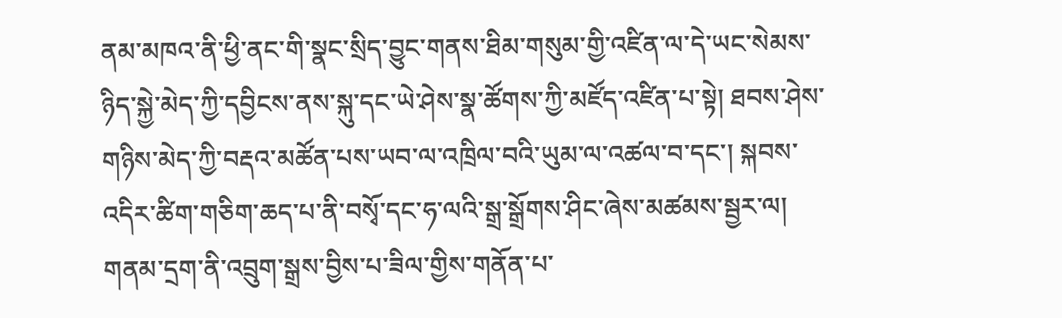ནམ་མཁའ་ནི་ཕྱི་ནང་གི་སྣང་སྲིད་བྱུང་གནས་ཐིམ་གསུམ་གྱི་འཛིན་ལ་དེ་ཡང་སེམས་ཉིད་སྐྱེ་མེད་ཀྱི་དབྱིངས་ནས་སྐུ་དང་ཡེ་ཤེས་སྣ་ཚོགས་ཀྱི་མཛོད་འཛིན་པ་སྟེ། ཐབས་ཤེས་གཉིས་མེད་ཀྱི་བརྡའ་མཚོན་པས་ཡབ་ལ་འཁྲིལ་བའི་ཡུམ་ལ་འཚལ་བ་དང་། སྐབས་འདིར་ཚིག་གཅིག་ཆད་པ་ནི་བསྭོ་དང་ཧ་ལའི་སྒྲ་སྒྲོགས་ཤིང་ཞེས་མཚམས་སྦྱར་ལ། གནམ་དྲག་ནི་འབྲུག་སྒྲས་བྱིས་པ་ཟིལ་གྱིས་གནོན་པ་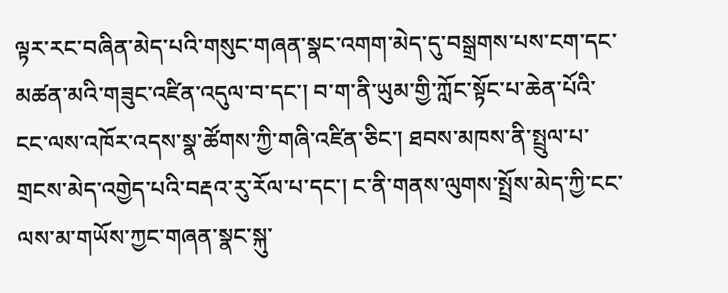ལྟར་རང་བཞིན་མེད་པའི་གསུང་གཞན་སྣང་འགག་མེད་དུ་བསྒྲགས་པས་ངག་དང་མཚན་མའི་གཟུང་འཛིན་འདུལ་བ་དང་། བ་ག་ནི་ཡུམ་གྱི་ཀློང་སྟོང་པ་ཆེན་པོའི་ངང་ལས་འཁོར་འདས་སྣ་ཚོགས་ཀྱི་གཞི་འཛིན་ཅིང་། ཐབས་མཁས་ནི་སྤྲུལ་པ་གྲངས་མེད་འགྱེད་པའི་བརྡའ་རུ་རོལ་པ་དང་། ང་ནི་གནས་ལུགས་སྤྲོས་མེད་ཀྱི་ངང་ལས་མ་གཡོས་ཀྱང་གཞན་སྣང་སྐུ་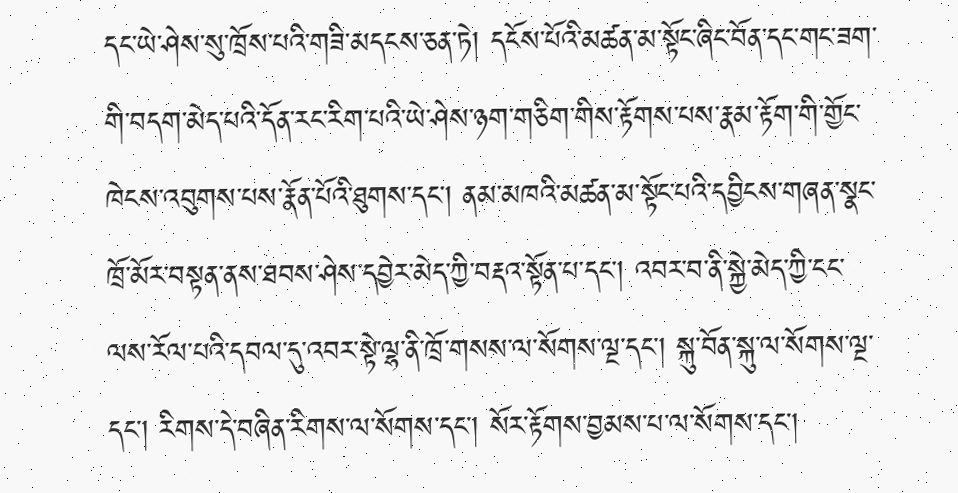དང་ཡེ་ཤེས་སུ་ཁྲོས་པའི་གཟི་མདངས་ཅན་ཏེ། དངོས་པོའི་མཚན་མ་སྟོང་ཞིང་བོན་དང་གང་ཟག་གི་བདག་མེད་པའི་དོན་རང་རིག་པའི་ཡེ་ཤེས་ཉག་གཅིག་གིས་རྟོགས་པས་རྣམ་རྟོག་གི་གྱོང་ཁེངས་འབུགས་པས་རྣོན་པོའི་ཐུགས་དང་། ནམ་མཁའི་མཚན་མ་སྟོང་པའི་དབྱིངས་གཞན་སྣང་ཁྲོ་མོར་བསྟན་ནས་ཐབས་ཤེས་དབྱེར་མེད་ཀྱི་བརྡའ་སྟོན་པ་དང་། འབར་བ་ནི་སྐྱེ་མེད་ཀྱི་ངང་ལས་རོལ་པའི་དབལ་དུ་འབར་སྟེ་ལྷ་ནི་ཁྲོ་གསས་ལ་སོགས་ལྔ་དང་། སྐུ་བོན་སྐུ་ལ་སོགས་ལྔ་དང་། རིགས་དེ་བཞིན་རིགས་ལ་སོགས་དང་། སོར་རྟོགས་བྱམས་པ་ལ་སོགས་དང་།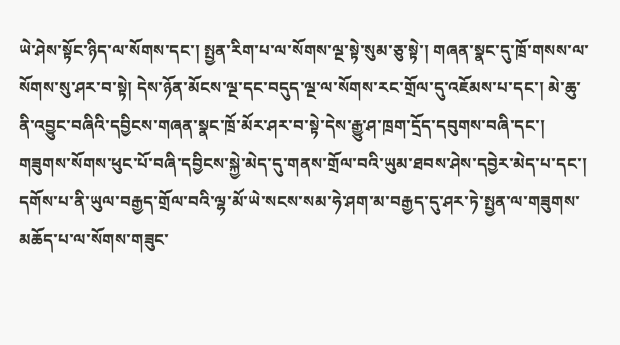ཡེ་ཤེས་སྟོང་ཉིད་ལ་སོགས་དང་། སྤྱན་རིག་པ་ལ་སོགས་ལྔ་སྟེ་སུམ་ཅུ་སྟེ་། གཞན་སྣང་དུ་ཁྲོ་གསས་ལ་སོགས་སུ་ཤར་བ་སྟེ། དེས་ཉོན་མོངས་ལྔ་དང་བདུད་ལྔ་ལ་སོགས་རང་གྲོལ་དུ་འཇོམས་པ་དང་། མེ་ཆུ་ནི་འབྱུང་བཞིའི་དབྱིངས་གཞན་སྣང་ཁྲོ་མོར་ཤར་བ་སྟེ་དེས་རྒྱུ་ཤ་ཁྲག་དྲོད་དབུགས་བཞི་དང་། གཟུགས་སོགས་ཕུང་པོ་བཞི་དབྱིངས་སྐྱེ་མེད་དུ་གནས་གྲོལ་བའི་ཡུམ་ཐབས་ཤེས་དབྱེར་མེད་པ་དང་། དགོས་པ་ནི་ཡུལ་བརྒྱད་གྲོལ་བའི་ལྷ་མོ་ཡེ་སངས་སམ་ཧེ་ཤག་མ་བརྒྱད་དུ་ཤར་ཏེ་སྤྱན་ལ་གཟུགས་མཆོད་པ་ལ་སོགས་གཟུང་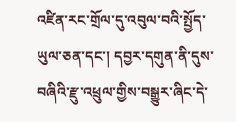འཛིན་རང་གྲོལ་དུ་འབུལ་བའི་སྤྱོད་ཡུལ་ཅན་དང་། དབྱར་དགུན་ནི་དུས་བཞིའི་རྫུ་འཕྲུལ་གྱིས་བསྒྱུར་ཞིང་དེ་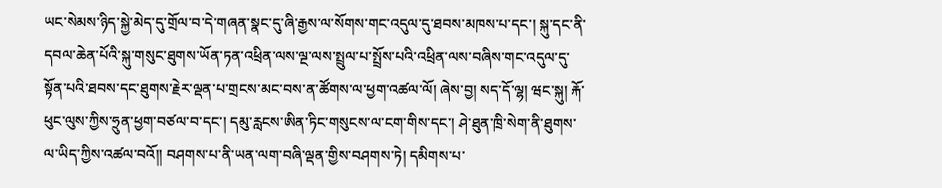ཡང་སེམས་ཉིད་སྐྱེ་མེད་དུ་གྲོལ་བ་དེ་གཞན་སྣང་དུ་ཞི་རྒྱས་ལ་སོགས་གང་འདུལ་དུ་ཐབས་མཁས་པ་དང་། སྐུ་དང་ནི་དབལ་ཆེན་པོའི་སྐུ་གསུང་ཐུགས་ཡོན་ཏན་འཕྲིན་ལས་ལྔ་ལས་སྤྲུལ་པ་སྤྲོས་པའི་འཕྲིན་ལས་བཞིས་གང་འདུལ་དུ་སྟོན་པའི་ཐབས་དང་ཐུགས་རྗེར་ལྡན་པ་གྲངས་མང་བས་ན་ཚོགས་ལ་ཕྱག་འཚལ་ལོ། ཞེས་བྱ། སད་དོ་ལྷ། ཝང་སྐུ། རྐོ་ཕུང་ལུས་ཀྱིས་ཧྲུན་ཕྱག་བཙལ་བ་དང་། དམུ་རླངས་ཨིན་ཏིང་གསུངས་ལ་ངག་གིས་དང་། ཤེ་ཐུན་ཁྲི་སེག་ནི་ཐུགས་ལ་ཡིད་ཀྱིས་འཚལ་བའོ།། བཤགས་པ་ནི་ཡན་ལག་བཞི་ལྡན་གྱིས་བཤགས་ཏེ། དམིགས་པ་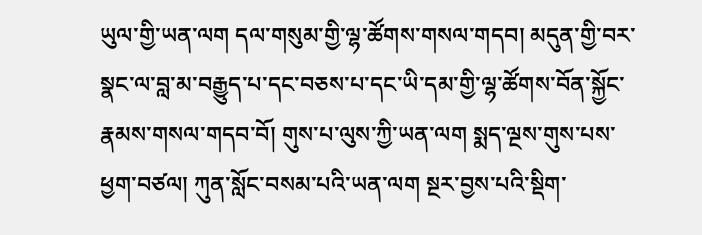ཡུལ་གྱི་ཡན་ལག དལ་གསུམ་གྱི་ལྷ་ཚོགས་གསལ་གདབ། མདུན་གྱི་བར་སྣང་ལ་བླ་མ་བརྒྱུད་པ་དང་བཅས་པ་དང་ཡི་དམ་གྱི་ལྷ་ཚོགས་བོན་སྐྱོང་རྣམས་གསལ་གདབ་བོ། གུས་པ་ལུས་ཀྱི་ཡན་ལག སྨད་ལྔས་གུས་པས་ཕྱག་བཙལ། ཀུན་སློང་བསམ་པའི་ཡན་ལག སྔར་བྱས་པའི་སྡིག་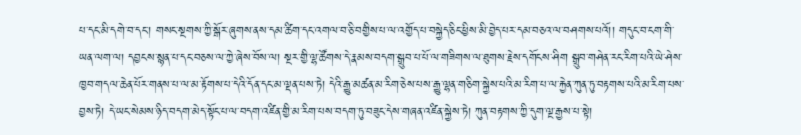པ་དང་མི་དགེ་བ་དང་། གསང་སྔགས་ཀྱི་སྒོར་ཞུགས་ནས་དམ་ཚིག་དང་འགལ་བ་ཅི་བགྱིས་པ་ལ་འགྱོད་པ་བསྐྱེད་ཅིང་ཕྱིས་མི་བྱེད་པར་དམ་བཅའ་ལ་བཤགས་པའོ།། གདུང་བ་ངག་གི་ཡན་ལག་ལ། དབྱངས་སྙན་པ་དང་བཅས་ལ་ཀྱེ་ཞེས་བོས་ལ། སྔར་གྱི་ལྷ་ཚོགས་དེ་རྣམས་བདག་སྒྲུབ་པ་པོ་ལ་གཟིགས་ལ་ཐུགས་རྗེས་དགོངས་ཤིག སྒྲུབ་གཤེན་རང་རིག་པའི་ཡེ་ཤེས་ཁྱབ་གདལ་ཆེན་པོར་གནས་པ་ལ་མ་རྟོགས་པ་དེའི་དོན་དང་མ་ལྡན་པས་ཏེ། དེའི་རྒྱུ་མཚན་མ་རིག་ཅེས་པས་རྒྱུ་ལྷན་གཅིག་སྐྱེས་པའི་མ་རིག་པ་ལ་རྐྱེན་ཀུན་ཏུ་བརྟགས་པའི་མ་རིག་པས་བྱས་ཏེ། དེ་ཡང་སེམས་ཉིད་བདག་མེད་སྟོང་པ་ལ་བདག་འཛིན་གྱི་མ་རིག་པས་བདག་ཏུ་བཟུང་དེས་གཞན་འཛིན་སྐྱེས་ཏེ། ཀུན་བརྟགས་ཀྱི་དུག་ལྔ་རྒྱས་པ་སྟེ།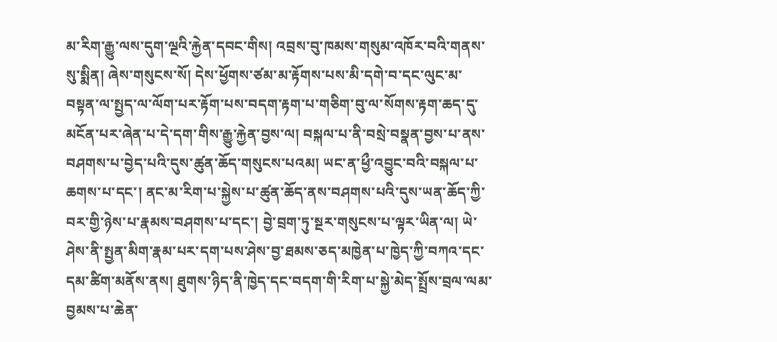མ་རིག་རྒྱུ་ལས་དུག་ལྔའི་རྐྱེན་དབང་གིས། འབྲས་བུ་ཁམས་གསུམ་འཁོར་བའི་གནས་སུ་སྨིན། ཞེས་གསུངས་སོ། དེས་ཕྱོགས་ཙམ་མ་རྟོགས་པས་མི་དགེ་བ་དང་ལུང་མ་བསྟན་ལ་སྤྱད་ལ་ལོག་པར་རྟོག་པས་བདག་རྟག་པ་གཅིག་བུ་ལ་སོགས་རྟག་ཆད་དུ་མངོན་པར་ཞེན་པ་དེ་དག་གིས་རྒྱུ་རྐྱེན་བྱས་ལ། བསྐལ་པ་ནི་བསྲེ་བསྣན་བྱས་པ་ནས་བཤགས་པ་བྱེད་པའི་དུས་ཚུན་ཆོད་གསུངས་པའམ། ཡང་ན་ཕྱྀ་འབྱུང་བའི་བསྐལ་པ་ཆགས་པ་དང་། ནང་མ་རིག་པ་སྐྱེས་པ་ཚུན་ཆོད་ནས་བཤགས་པའི་དུས་ཡན་ཆོད་ཀྱི་བར་གྱི་ཉེས་པ་རྣམས་བཤགས་པ་དང་། བྱེ་བྲག་ཏུ་སྔར་གསུངས་པ་ལྟར་ཡིན་ལ། ཡེ་ཤེས་ནི་སྤྱན་མིག་རྣམ་པར་དག་པས་ཤེས་བྱ་ཐམས་ཅད་མཁྱེན་པ་ཁྱེད་ཀྱི་བཀའ་དང་དམ་ཚིག་མནོས་ནས། ཐུགས་ཉིད་ནི་ཁྱེད་དང་བདག་གི་རིག་པ་སྐྱེ་མེད་སྤྲོས་བྲལ་ལམ་བྱམས་པ་ཆེན་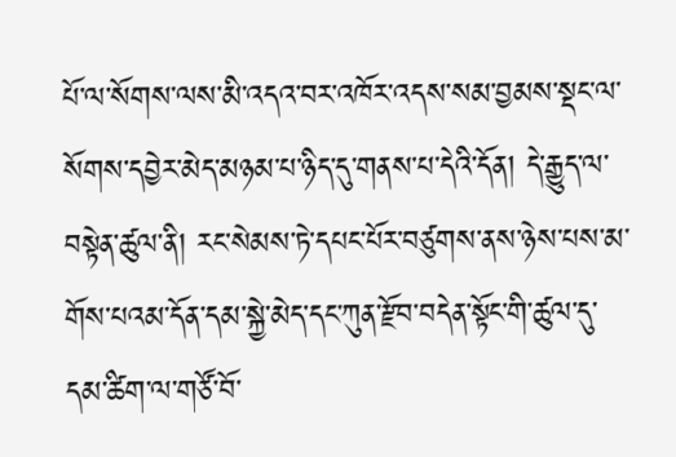པོ་ལ་སོགས་ལས་མི་འདའ་བར་འཁོར་འདས་སམ་བྱམས་སྡང་ལ་སོགས་དབྱེར་མེད་མཉམ་པ་ཉིད་དུ་གནས་པ་དེའི་དོན། དེ་རྒྱུད་ལ་བསྟེན་ཚུལ་ནི། རང་སེམས་ཏེ་དཔང་པོར་བཙུགས་ནས་ཉེས་པས་མ་གོས་པའམ་དོན་དམ་སྐྱེ་མེད་དང་ཀུན་རྫོབ་བདེན་སྟོང་གི་ཚུལ་དུ་དམ་ཚིག་ལ་གཙོ་བོ་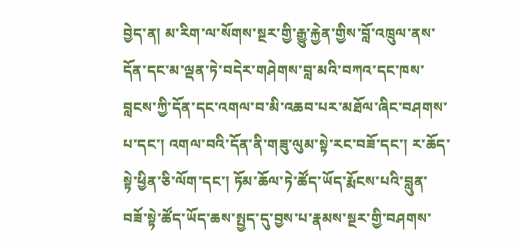བྱེད་ན། མ་རིག་ལ་སོགས་སྔར་གྱི་རྒྱུ་རྐྱེན་གྱིས་བློ་འཁྲུལ་ནས་དོན་དང་མ་ལྡན་ཏེ་བདེར་གཤེགས་བླ་མའི་བཀའ་དང་ཁས་བླངས་ཀྱི་དོན་དང་འགལ་བ་མི་འཆབ་པར་མཐོལ་ཞིང་བཤགས་པ་དང་། འགལ་བའི་དོན་ནི་གཟུ་ལུམ་སྟེ་རང་བཟོ་དང་། ར་ཆོད་སྟེ་ཕྱིན་ཅི་ལོག་དང་། ཏོམ་ཆོལ་ཏེ་ཚོད་ཡོད་རྨོངས་པའི་བླུན་བཟོ་སྟེ་ཚོད་ཡོད་ཆས་སྤྱད་དུ་བྱས་པ་རྣམས་སྔར་གྱི་བཤགས་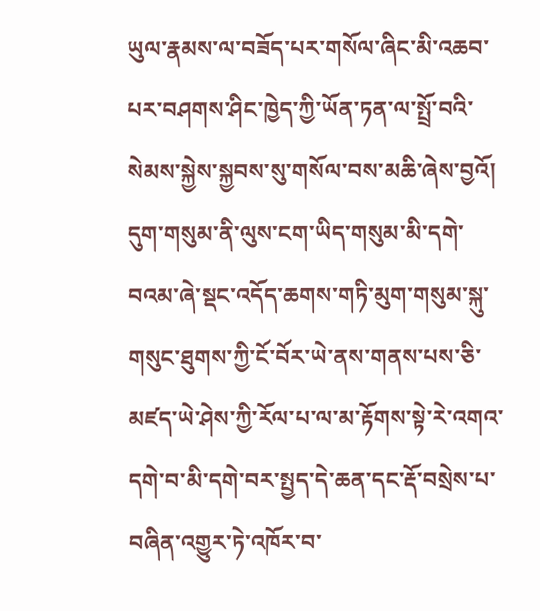ཡུལ་རྣམས་ལ་བཟོད་པར་གསོལ་ཞིང་མི་འཆབ་པར་བཤགས་ཤིང་ཁྱེད་ཀྱི་ཡོན་ཏན་ལ་སྤྲོ་བའི་སེམས་སྐྱེས་སྐྱབས་སུ་གསོལ་བས་མཆི་ཞེས་བྱའོ། དུག་གསུམ་ནི་ལུས་ངག་ཡིད་གསུམ་མི་དགེ་བའམ་ཞེ་སྡང་འདོད་ཆགས་གཏི་མུག་གསུམ་སྐུ་གསུང་ཐུགས་ཀྱི་ངོ་བོར་ཡེ་ནས་གནས་པས་ཅི་མཛད་ཡེ་ཤེས་ཀྱི་རོལ་པ་ལ་མ་རྟོགས་སྟེ་རེ་འགའ་དགེ་བ་མི་དགེ་བར་སྤྱད་དེ་ཆན་དང་རྡོ་བསྲེས་པ་བཞིན་འགྱུར་ཏེ་འཁོར་བ་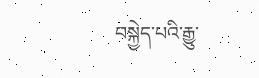བསྐྱེད་པའི་རྒྱུ་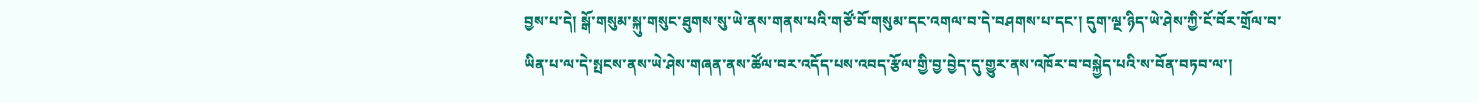བྱས་པ་དེ། སྒོ་གསུམ་སྐུ་གསུང་ཐུགས་སུ་ཡེ་ནས་གནས་པའི་གཙོ་བོ་གསུམ་དང་འགལ་བ་དེ་བཤགས་པ་དང་། དུག་ལྔ་ཉིད་ཡེ་ཤེས་ཀྱི་ངོ་བོར་གྲོལ་བ་ཡིན་པ་ལ་དེ་སྤངས་ནས་ཡེ་ཤེས་གཞན་ནས་ཚོལ་བར་འདོད་པས་འབད་རྩོལ་གྱི་བྱ་བྱེད་དུ་གྱུར་ནས་འཁོར་བ་བསྐྱེད་པའི་ས་བོན་བཏབ་ལ་།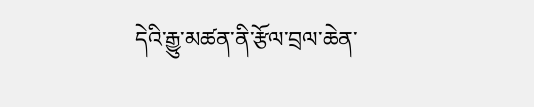དེའི་རྒྱུ་མཚན་ནི་རྩོལ་བྲལ་ཆེན་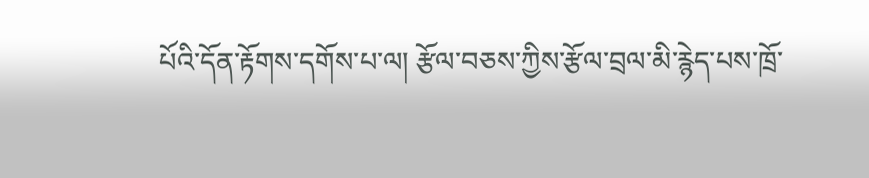པོའི་དོན་རྟོགས་དགོས་པ་ལ། རྩོལ་བཅས་ཀྱིས་རྩོལ་བྲལ་མི་རྙེད་པས་ཁྲོ་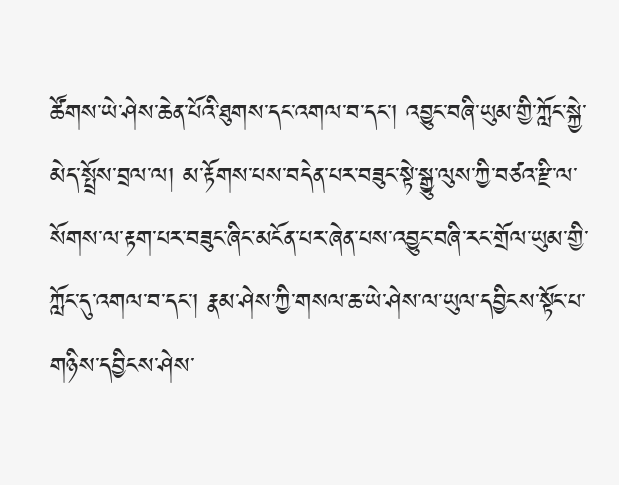ཚོགས་ཡེ་ཤེས་ཆེན་པོའི་ཐུགས་དང་འགལ་བ་དང་། འབྱུང་བཞི་ཡུམ་གྱི་ཀློང་སྐྱེ་མེད་སྤྲོས་བྲལ་ལ། མ་རྟོགས་པས་བདེན་པར་བཟུང་སྟེ་སྒྱུ་ལུས་ཀྱི་བཙའ་རྫི་ལ་སོགས་ལ་རྟག་པར་བཟུང་ཞིང་མངོན་པར་ཞེན་པས་འབྱུང་བཞི་རང་གྲོལ་ཡུམ་གྱི་ཀློང་དུ་འགལ་བ་དང་། རྣམ་ཤེས་ཀྱི་གསལ་ཆ་ཡེ་ཤེས་ལ་ཡུལ་དབྱིངས་སྟོང་པ་གཉིས་དབྱིངས་ཤེས་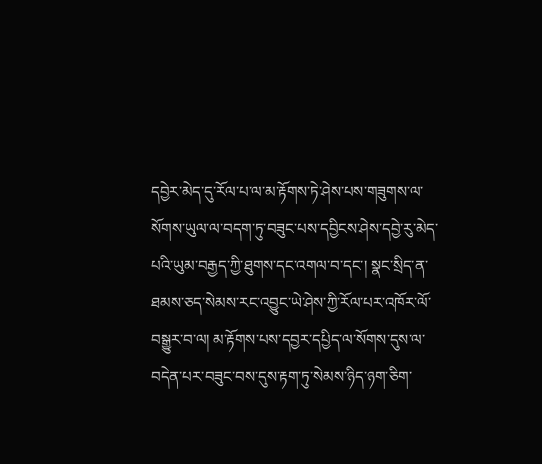དབྱེར་མེད་དུ་རོལ་པ་ལ་མ་རྟོགས་ཏེ་ཤེས་པས་གཟུགས་ལ་སོགས་ཡུལ་ལ་བདག་ཏུ་བཟུང་པས་དབྱིངས་ཤེས་དབྱེ་རུ་མེད་པའི་ཡུམ་བརྒྱད་ཀྱི་ཐུགས་དང་འགལ་བ་དང་། སྣང་སྲིད་ན་ཐམས་ཅད་སེམས་རང་འབྱུང་ཡེ་ཤེས་ཀྱི་རོལ་པར་འཁོར་ལོ་བསྒྱུར་བ་ལ། མ་རྟོགས་པས་དབྱར་དཔྱིད་ལ་སོགས་དུས་ལ་བདེན་པར་བཟུང་བས་དུས་རྟག་ཏུ་སེམས་ཉིད་ཉག་ཅིག་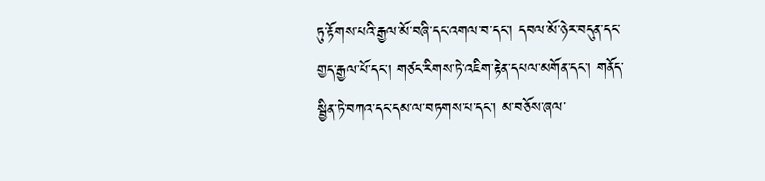ཏུ་རྟོགས་པའི་རྒྱལ་མོ་བཞི་དང་འགལ་བ་དང་། དབལ་མོ་ཉེར་བདུན་དང་གྱད་རྒྱལ་པོ་དང་། གཙང་རིགས་ཏེ་འཇིག་རྟེན་དཔལ་མགོན་དང་། གནོད་སྦྱིན་ཏེ་བཀའ་དང་དམ་ལ་བཏགས་པ་དང་། མ་བཅོས་ཞལ་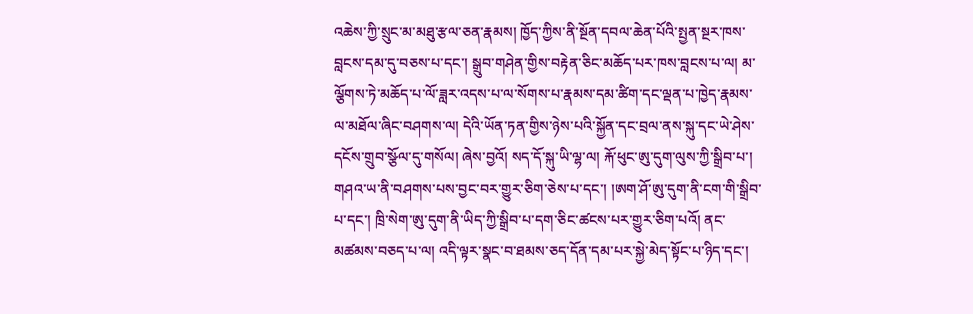འཆེས་ཀྱི་སྲུང་མ་མཐུ་རྩལ་ཅན་རྣམས། ཁྱོད་ཀྱིས་ནི་སྔོན་དབལ་ཆེན་པོའི་སྤྱན་སྔར་ཁས་བླངས་དམ་དུ་བཅས་པ་དང་། སྒྲུབ་གཤེན་གྱིས་བརྟེན་ཅིང་མཆོད་པར་ཁས་བླངས་པ་ལ། མ་ལྕོགས་ཏེ་མཆོད་པ་ལོ་ཟླར་འདས་པ་ལ་སོགས་པ་རྣམས་དམ་ཚིག་དང་ལྡན་པ་ཁྱེད་རྣམས་ལ་མཐོལ་ཞིང་བཤགས་ལ། དེའི་ཡོན་ཏན་གྱིས་ཉེས་པའི་སྐྱོན་དང་བྲལ་ནས་སྐུ་དང་ཡེ་ཤེས་དངོས་གྲུབ་སྩོལ་དུ་གསོལ། ཞེས་བྱའོ། སད་དོ་སྐུ་ཡི་ལྷ་ལ། རྐོ་ཕུང་ཨུ་དུག་ལུས་ཀྱི་སྒྲིབ་པ་། གཤའ་ཡ་ནི་བཤགས་པས་བྱང་བར་གྱུར་ཅིག་ཅེས་པ་དང་། །ཨག་ཤོ་ཨུ་དུག་ནི་ངག་གི་སྒྲིབ་པ་དང་། ཁྲི་སེག་ཨུ་དུག་ནི་ཡིད་ཀྱི་སྒྲིབ་པ་དག་ཅིང་ཚངས་པར་གྱུར་ཅིག་པའོ། ནང་མཚམས་བཅད་པ་ལ། འདི་ལྟར་སྣང་བ་ཐམས་ཅད་དོན་དམ་པར་སྐྱེ་མེད་སྟོང་པ་ཉིད་དང་།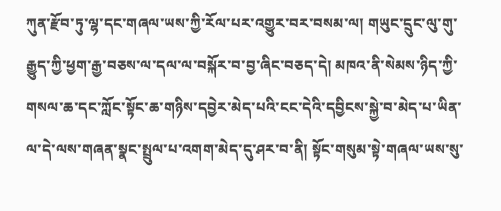ཀུན་རྫོབ་ཏུ་ལྷ་དང་གཞལ་ཡས་ཀྱི་རོལ་པར་འགྱུར་བར་བསམ་ལ། གཡུང་དྲུང་ལུ་གུ་རྒྱུད་ཀྱི་ཕྱག་རྒྱ་བཅས་ལ་དལ་ལ་བསྐོར་བ་བྱ་ཞིང་བཅད་དེ། མཁའ་ནི་སེམས་ཉིད་ཀྱི་གསལ་ཆ་དང་ཀློང་སྟོང་ཆ་གཉིས་དབྱེར་མེད་པའི་ངང་དེའི་དབྱིངས་སྐྱེ་བ་མེད་པ་ཡིན་ལ་དེ་ལས་གཞན་སྣང་སྤྲུལ་པ་འགག་མེད་དུ་ཤར་བ་ནི། སྟོང་གསུམ་སྟེ་གཞལ་ཡས་སུ་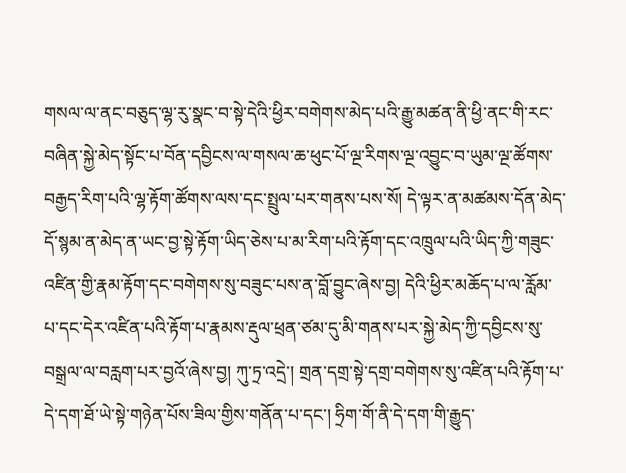གསལ་ལ་ནང་བཅུད་ལྷ་རུ་སྣང་བ་སྟེ་དེའི་ཕྱིར་བགེགས་མེད་པའི་རྒྱུ་མཚན་ནི་ཕྱི་ནང་གི་རང་བཞིན་སྐྱེ་མེད་སྟོང་པ་བོན་དབྱིངས་ལ་གསལ་ཆ་ཕུང་པོ་ལྔ་རིགས་ལྔ་འབྱུང་བ་ཡུམ་ལྔ་ཚོགས་བརྒྱད་རིག་པའི་ལྷ་རྟོག་ཚོགས་ལས་དང་སྤྲུལ་པར་གནས་པས་སོ། དེ་ལྟར་ན་མཚམས་དོན་མེད་དོ་སྙམ་ན་མེད་ན་ཡང་བྱ་སྟེ་རྟོག་ཡིད་ཅེས་པ་མ་རིག་པའི་རྟོག་དང་འཁྲུལ་པའི་ཡིད་ཀྱི་གཟུང་འཛིན་གྱི་རྣམ་རྟོག་དང་བགེགས་སུ་བཟུང་པས་ན་བློ་བྱུང་ཞེས་བྱ། དེའི་ཕྱིར་མཆོད་པ་ལ་རློམ་པ་དང་དེར་འཛིན་པའི་རྟོག་པ་རྣམས་རྡུལ་ཕྲན་ཙམ་དུ་མི་གནས་པར་སྐྱེ་མེད་ཀྱི་དབྱིངས་སུ་བསྒྲལ་ལ་བརླག་པར་བྱའོ་ཞེས་བྱ། ཀུ་ཏྲ་འདྲེ་། གྲན་དགྲ་སྟེ་དགྲ་བགེགས་སུ་འཛིན་པའི་རྟོག་པ་དེ་དག་ཐོ་ཡེ་སྟེ་གཉེན་པོས་ཟིལ་གྱིས་གནོན་པ་དང་། ཧྲིག་གོ་ནི་དེ་དག་གི་རྒྱུད་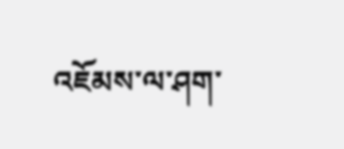འཇོམས་ལ་ཤག་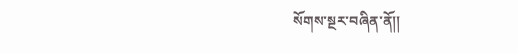སོགས་སྔར་བཞིན་ནོ།།